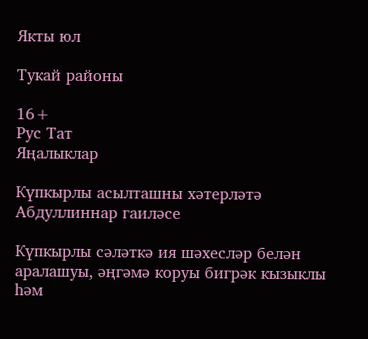Якты юл

Тукай районы

16+
Рус Тат
Яңалыклар

Күпкырлы асылташны хәтерләтә Абдуллиннар гаиләсе

Күпкырлы сәләткә ия шәхесләр белән аралашуы, әңгәмә коруы бигрәк кызыклы һәм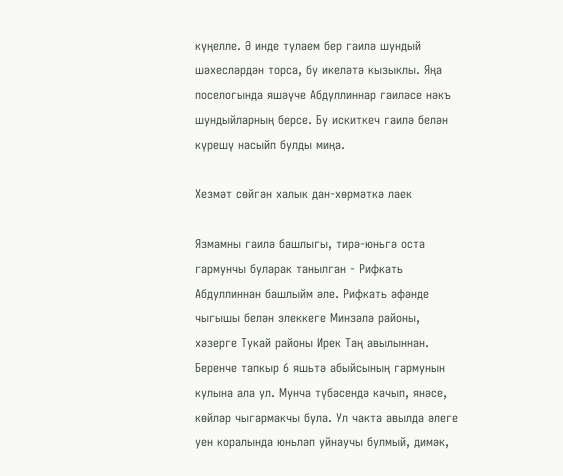күңелле. Ә инде тулаем бер гаилә шундый шәхесләрдән торса, бу икеләтә кызыклы. Яңа поселогында яшәүче Абдуллиннар гаиләсе нәкъ шундыйларның берсе. Бу искиткеч гаилә белән күрешү насыйп булды миңа.

Хезмәт сөйгән халык дан-хөрмәткә лаек

Язмамны гаилә башлыгы, тирә-юньгә оста гармунчы буларак танылган - Рифкать Абдуллиннан башлыйм әле. Рифкать әфәнде чыгышы белән элеккеге Минзәлә районы, хәзерге Тукай районы Ирек Таң авылыннан. Беренче тапкыр 6 яшьтә абыйсының гармунын кулына ала ул. Мунча түбәсендә качып, янәсе, көйләр чыгармакчы була. Ул чакта авылда әлеге уен коралында юньләп уйнаучы булмый, димәк,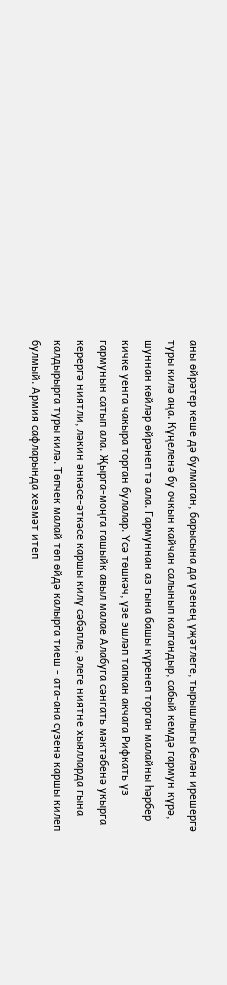аны өйрәтер кеше дә булмаган, барысына да үзенең үҗәтлеге, тырышлыгы белән ирешергә туры килә аңа. Күңеленә бу очкын кайчан салынып калгандыр, сабый кемдә гармун күрә, шуннан көйләр өйрәнеп тә ала. Гармуннан аз гына башы күренеп торган малайны һәрбер кичке уенга чакыра торган булалар. Үсә төшкәч, үзе эшләп тапкан акчага Рифкать үз гармунын сатып ала. Җырга-моңга гашыйк авыл малае Алабуга сәнгать мәктәбенә укырга керергә ниятли, ләкин әнкәсе-әткәсе каршы килү сәбәпле, әлеге ниятне хыялларда гына калдырырга туры килә. Төпчек малай төп өйдә калырга тиеш - ата-ана сүзенә каршы килеп булмый. Армия сафларында хезмәт итеп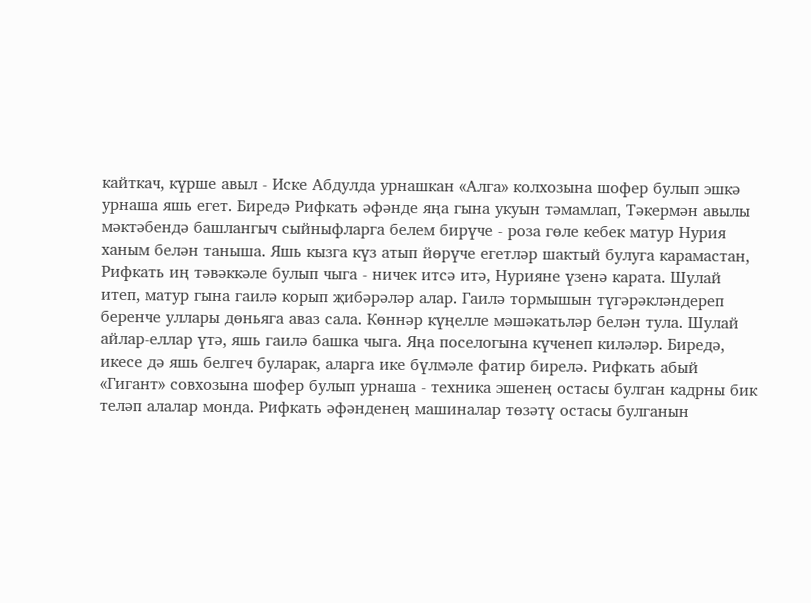кайткач, күрше авыл - Иске Абдулда урнашкан «Алга» колхозына шофер булып эшкә урнаша яшь егет. Биредә Рифкать әфәнде яңа гына укуын тәмамлап, Тәкермән авылы мәктәбендә башлангыч сыйныфларга белем бирүче - роза гөле кебек матур Нурия ханым белән таныша. Яшь кызга күз атып йөрүче егетләр шактый булуга карамастан, Рифкать иң тәвәккәле булып чыга - ничек итсә итә, Нурияне үзенә карата. Шулай итеп, матур гына гаилә корып җибәрәләр алар. Гаилә тормышын түгәрәкләндереп беренче уллары дөньяга аваз сала. Көннәр күңелле мәшәкатьләр белән тула. Шулай айлар-еллар үтә, яшь гаилә башка чыга. Яңа поселогына күченеп киләләр. Биредә, икесе дә яшь белгеч буларак, аларга ике бүлмәле фатир бирелә. Рифкать абый «Гигант» совхозына шофер булып урнаша - техника эшенең остасы булган кадрны бик теләп алалар монда. Рифкать әфәнденең машиналар төзәтү остасы булганын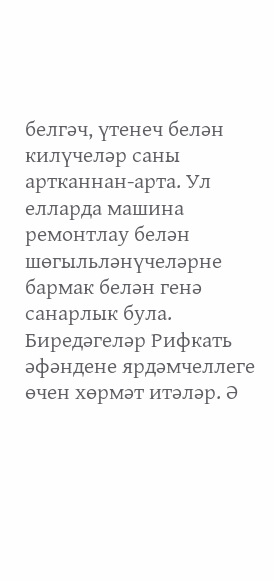белгәч, үтенеч белән килүчеләр саны артканнан-арта. Ул елларда машина ремонтлау белән шөгыльләнүчеләрне бармак белән генә санарлык була. Биредәгеләр Рифкать әфәндене ярдәмчеллеге өчен хөрмәт итәләр. Ә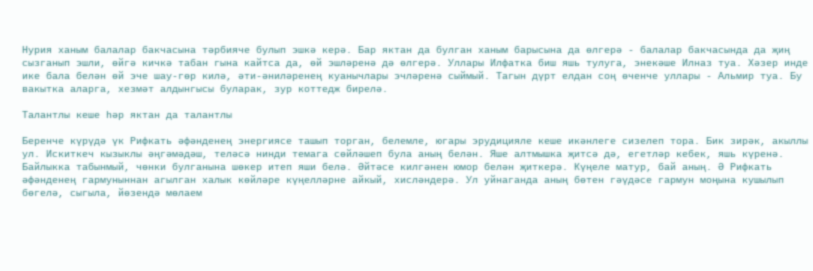Нурия ханым балалар бакчасына тәрбияче булып эшкә керә. Бар яктан да булган ханым барысына да өлгерә - балалар бакчасында да җиң сызганып эшли, өйгә кичкә табан гына кайтса да, өй эшләренә дә өлгерә. Уллары Илфатка биш яшь тулуга, энекәше Илназ туа. Хәзер инде ике бала белән өй эче шау-гөр килә, әти-әниләренең куанычлары эчләренә сыймый. Тагын дүрт елдан соң өченче уллары - Альмир туа. Бу вакытка аларга, хезмәт алдынгысы буларак, зур коттедж бирелә.

Талантлы кеше һәр яктан да талантлы

Беренче күрүдә үк Рифкать әфәнденең энергиясе ташып торган, белемле, югары эрудицияле кеше икәнлеге сизелеп тора. Бик зирәк, акыллы ул. Искиткеч кызыклы әңгәмәдәш, теләсә нинди темага сөйләшеп була аның белән. Яше алтмышка җитсә дә, егетләр кебек, яшь күренә. Байлыкка табынмый, чөнки булганына шөкер итеп яши белә. Әйтәсе килгәнен юмор белән җиткерә. Күңеле матур, бай аның. Ә Рифкать әфәнденең гармуныннан агылган халык көйләре күңелләрне айкый, хисләндерә. Ул уйнаганда аның бөтен гәүдәсе гармун моңына кушылып бөгелә, сыгыла, йөзендә мөлаем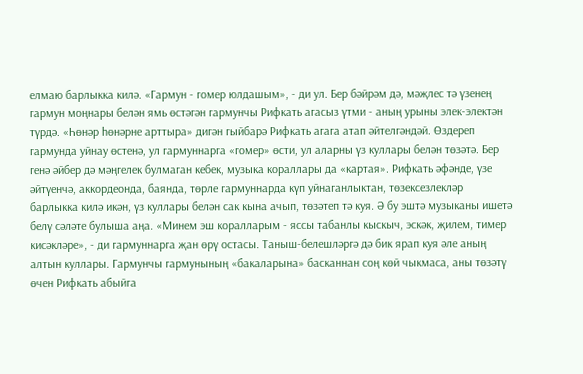елмаю барлыкка килә. «Гармун - гомер юлдашым», - ди ул. Бер бәйрәм дә, мәҗлес тә үзенең гармун моңнары белән ямь өстәгән гармунчы Рифкать агасыз үтми - аның урыны элек-электән түрдә. «Һөнәр һөнәрне арттыра» дигән гыйбарә Рифкать агага атап әйтелгәндәй. Өздереп гармунда уйнау өстенә, ул гармуннарга «гомер» өсти, ул аларны үз куллары белән төзәтә. Бер генә әйбер дә мәңгелек булмаган кебек, музыка кораллары да «картая». Рифкать әфәнде, үзе әйтүенчә, аккордеонда, баянда, төрле гармуннарда күп уйнаганлыктан, төзексезлекләр барлыкка килә икән, үз куллары белән сак кына ачып, төзәтеп тә куя. Ә бу эштә музыканы ишетә белү сәләте булыша аңа. «Минем эш коралларым - яссы табанлы кыскыч, эскәк, җилем, тимер кисәкләре», - ди гармуннарга җан өрү остасы. Таныш-белешләргә дә бик ярап куя әле аның алтын куллары. Гармунчы гармунының «бакаларына» басканнан соң көй чыкмаса, аны төзәтү өчен Рифкать абыйга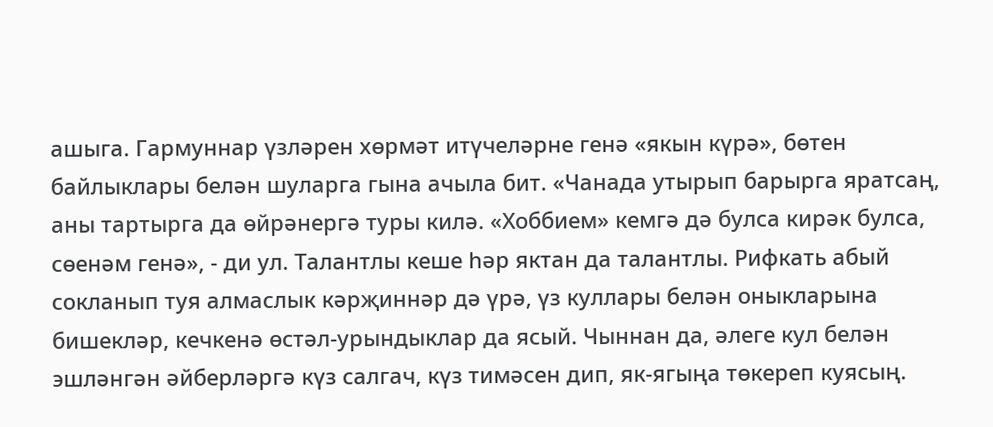ашыга. Гармуннар үзләрен хөрмәт итүчеләрне генә «якын күрә», бөтен байлыклары белән шуларга гына ачыла бит. «Чанада утырып барырга яратсаң, аны тартырга да өйрәнергә туры килә. «Хоббием» кемгә дә булса кирәк булса, сөенәм генә», - ди ул. Талантлы кеше һәр яктан да талантлы. Рифкать абый сокланып туя алмаслык кәрҗиннәр дә үрә, үз куллары белән оныкларына бишекләр, кечкенә өстәл-урындыклар да ясый. Чыннан да, әлеге кул белән эшләнгән әйберләргә күз салгач, күз тимәсен дип, як-ягыңа төкереп куясың.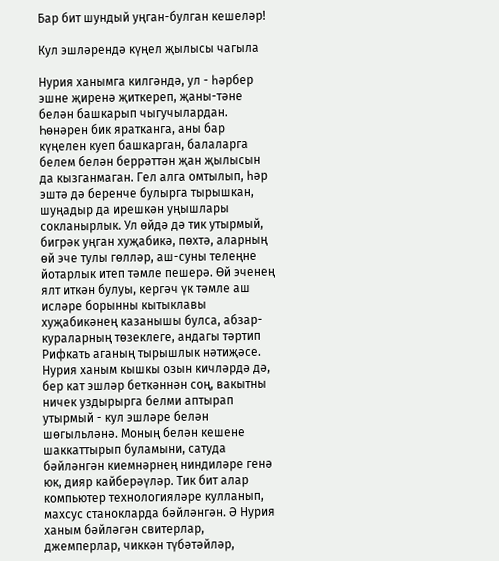Бар бит шундый уңган-булган кешеләр!

Кул эшләрендә күңел җылысы чагыла

Нурия ханымга килгәндә, ул - һәрбер эшне җиренә җиткереп, җаны-тәне белән башкарып чыгучылардан. Һөнәрен бик яратканга, аны бар күңелен куеп башкарган, балаларга белем белән беррәттән җан җылысын да кызганмаган. Гел алга омтылып, һәр эштә дә беренче булырга тырышкан, шуңадыр да ирешкән уңышлары сокланырлык. Ул өйдә дә тик утырмый, бигрәк уңган хуҗабикә, пөхтә, аларның өй эче тулы гөлләр, аш-суны телеңне йотарлык итеп тәмле пешерә. Өй эченең ялт иткән булуы, кергәч үк тәмле аш исләре борынны кытыклавы хуҗабикәнең казанышы булса, абзар-кураларның төзеклеге, андагы тәртип Рифкать аганың тырышлык нәтиҗәсе. Нурия ханым кышкы озын кичләрдә дә, бер кат эшләр беткәннән соң, вакытны ничек уздырырга белми аптырап утырмый - кул эшләре белән шөгыльләнә. Моның белән кешене шаккаттырып буламыни, сатуда бәйләнгән киемнәрнең ниндиләре генә юк, дияр кайберәүләр. Тик бит алар компьютер технологияләре кулланып, махсус станокларда бәйләнгән. Ә Нурия ханым бәйләгән свитерлар, джемперлар, чиккән түбәтәйләр,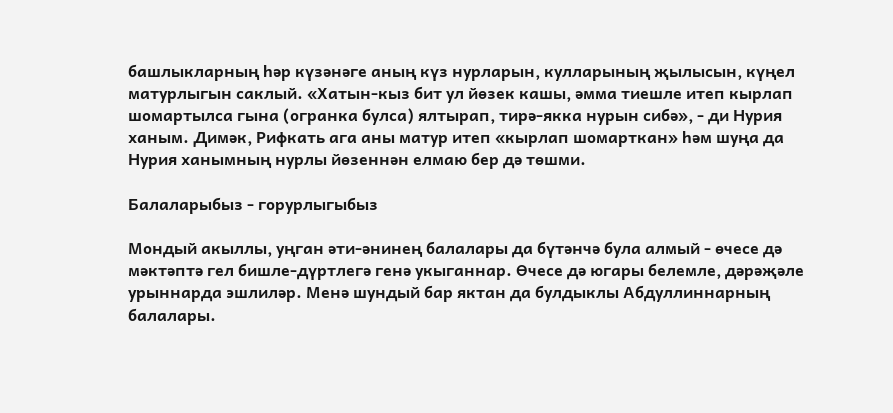башлыкларның һәр күзәнәге аның күз нурларын, кулларының җылысын, күңел матурлыгын саклый. «Хатын-кыз бит ул йөзек кашы, әмма тиешле итеп кырлап шомартылса гына (огранка булса) ялтырап, тирә-якка нурын сибә», - ди Нурия ханым. Димәк, Рифкать ага аны матур итеп «кырлап шомарткан» һәм шуңа да Нурия ханымның нурлы йөзеннән елмаю бер дә төшми.

Балаларыбыз - горурлыгыбыз

Мондый акыллы, уңган әти-әнинең балалары да бүтәнчә була алмый - өчесе дә мәктәптә гел бишле-дүртлегә генә укыганнар. Өчесе дә югары белемле, дәрәҗәле урыннарда эшлиләр. Менә шундый бар яктан да булдыклы Абдуллиннарның балалары.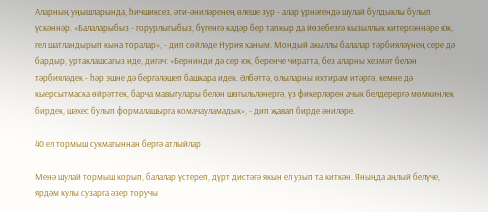Аларның уңышларында, һичшиксез, әти-әниләренең өлеше зур - алар үрнәгендә шулай булдыклы булып үскәннәр. «Балаларыбыз - горурлыгыбыз, бүгенгә кадәр бер тапкыр да йөзебезгә кызыллык китергәннәре юк, гел шатландырып кына торалар», - дип сөйләде Нурия ханым. Мондый акыллы балалар тәрбияләүнең сере дә бардыр, уртаклашсагыз иде, дигәч: «Бернинди дә сер юк, беренче чиратта, без аларны хезмәт белән тәрбияләдек - һәр эшне дә бергәләшеп башкара идек. Әлбәттә, олыларны ихтирам итәргә, кемне дә кыерсытмаска өйрәттек, барча мавыгулары белән шөгыльләнергә, үз фикерләрен ачык белдерергә мөмкинлек бирдек, шәхес булып формалашырга комачауламадык», - дип җавап бирде әниләре.

40 ел тормыш cукмагыннан бергә атлыйлар

Менә шулай тормыш корып, балалар үстереп, дүрт дистәгә якын ел узып та киткән. Яныңда аңлый белүче, ярдәм кулы сузарга әзер торучы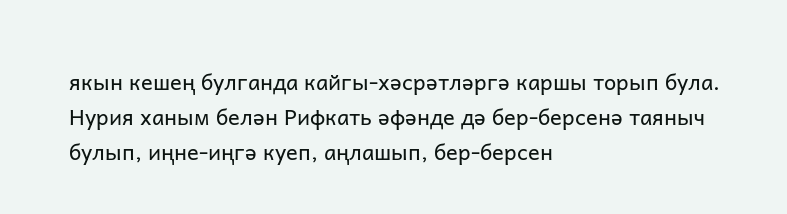якын кешең булганда кайгы-хәсрәтләргә каршы торып була. Нурия ханым белән Рифкать әфәнде дә бер-берсенә таяныч булып, иңне-иңгә куеп, аңлашып, бер-берсен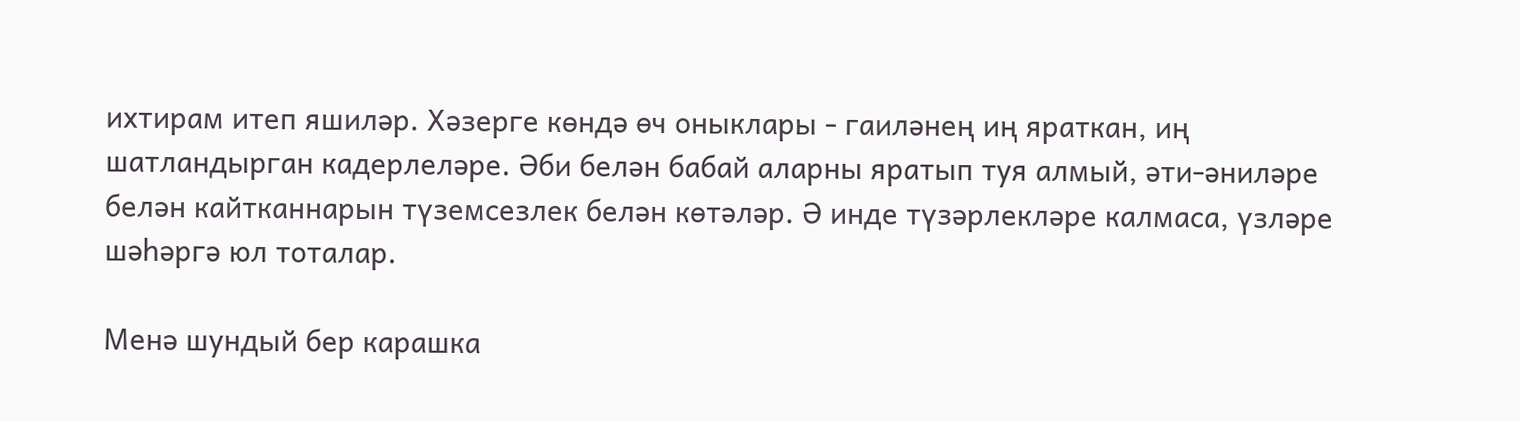ихтирам итеп яшиләр. Хәзерге көндә өч оныклары - гаиләнең иң яраткан, иң шатландырган кадерлеләре. Әби белән бабай аларны яратып туя алмый, әти-әниләре белән кайтканнарын түземсезлек белән көтәләр. Ә инде түзәрлекләре калмаса, үзләре шәһәргә юл тоталар.

Менә шундый бер карашка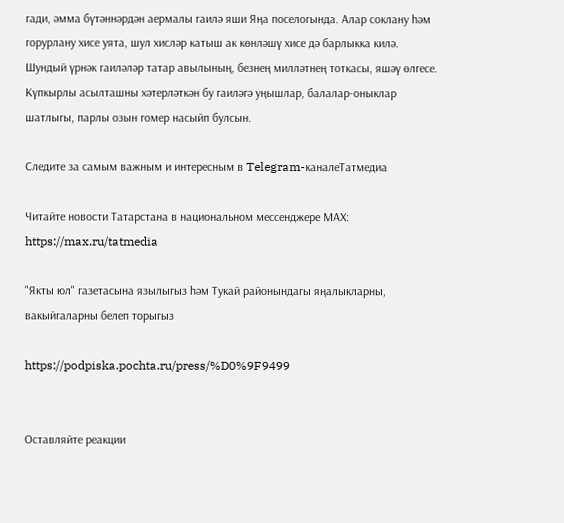гади, әмма бүтәннәрдән аермалы гаилә яши Яңа поселогында. Алар соклану һәм горурлану хисе уята, шул хисләр катыш ак көнләшү хисе дә барлыкка килә. Шундый үрнәк гаиләләр татар авылының, безнең милләтнең тоткасы, яшәү өлгесе. Күпкырлы асылташны хәтерләткән бу гаиләгә уңышлар, балалар-оныклар шатлыгы, парлы озын гомер насыйп булсын.

Следите за самым важным и интересным в Telegram-каналеТатмедиа

Читайте новости Татарстана в национальном мессенджере MАХ: https://max.ru/tatmedia

"Якты юл" газетасына язылыгыз һәм Тукай районындагы яңалыкларны, вакыйгаларны белеп торыгыз

https://podpiska.pochta.ru/press/%D0%9F9499


Оставляйте реакции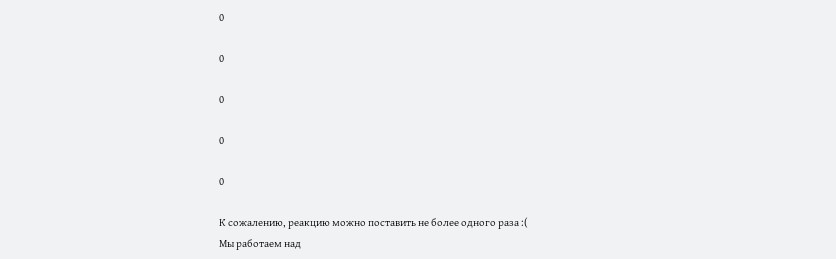0

0

0

0

0

К сожалению, реакцию можно поставить не более одного раза :(
Мы работаем над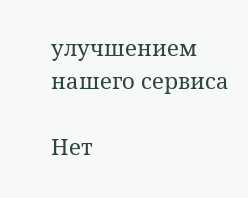улучшением нашего сервиса

Нет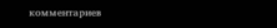комментариев